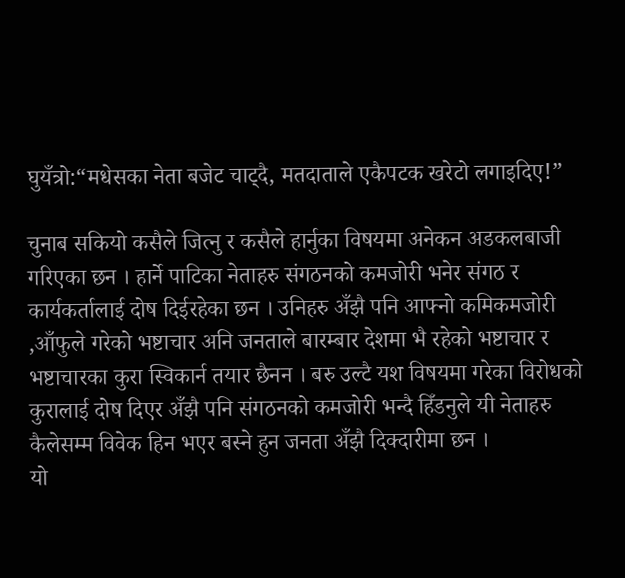घुयँत्रो:“मधेसका नेता बजेट चाट्दै, मतदाताले एकैपटक खरेटो लगाइदिए!”

चुनाब सकियो कसैले जित्नु र कसैले हार्नुका विषयमा अनेकन अडकलबाजी गरिएका छन । हार्ने पाटिका नेताहरु संगठनको कमजोरी भनेर संगठ र कार्यकर्तालाई दोष दिईरहेका छन । उनिहरु अँझै पनि आफ्नो कमिकमजोरी ,आँफुले गरेको भष्टाचार अनि जनताले बारम्बार देशमा भै रहेको भष्टाचार र भष्टाचारका कुरा स्विकार्न तयार छैनन । बरु उल्टै यश विषयमा गरेका विरोधको कुरालाई दोष दिएर अँझै पनि संगठनको कमजोरी भन्दै हिँडनुले यी नेताहरु कैलेसम्म विवेक हिन भएर बस्ने हुन जनता अँझै दिक्दारीमा छन ।
यो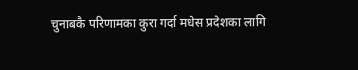चुनाबकै परिणामका कुरा गर्दा मधेस प्रदेशका लागि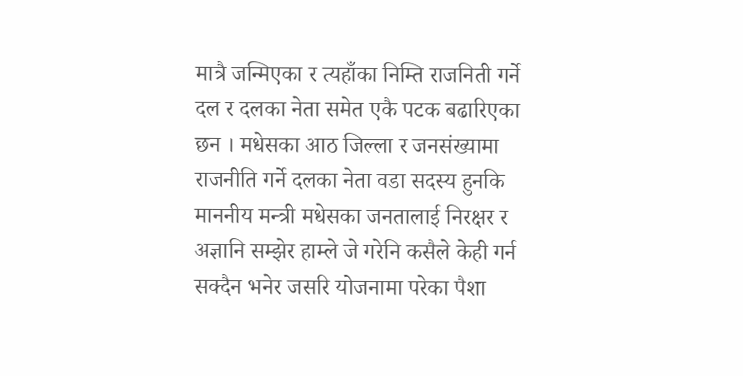मात्रै जन्मिएका र त्यहाँका निम्ति राजनिती गर्ने दल र दलका नेता समेत एकै पटक बढारिएका छन । मधेसका आठ जिल्ला र जनसंख्यामा राजनीति गर्ने दलका नेता वडा सदस्य हुनकि माननीय मन्त्री मधेसका जनतालाई निरक्षर र अज्ञानि सम्झेर हाम्ले जे गरेनि कसैले केही गर्न सक्दैन भनेर जसरि योजनामा परेका पैशा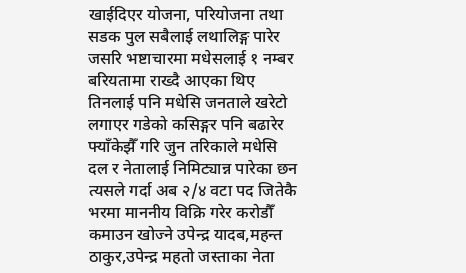खाईदिएर योजना, परियोजना तथा सडक पुल सबैलाई लथालिङ्ग पारेर जसरि भष्टाचारमा मधेसलाई १ नम्बर बरियतामा राख्दै आएका थिए तिनलाई पनि मधेसि जनताले खरेटो लगाएर गडेको कसिङ्गर पनि बढारेर फ्याँकेझैँ गरि जुन तरिकाले मधेसि दल र नेतालाई निमिट्यान्न पारेका छन त्यसले गर्दा अब २/४ वटा पद जितेकै भरमा माननीय विक्रि गरेर करोडौँ कमाउन खोज्ने उपेन्द्र यादब,महन्त ठाकुर,उपेन्द्र महतो जस्ताका नेता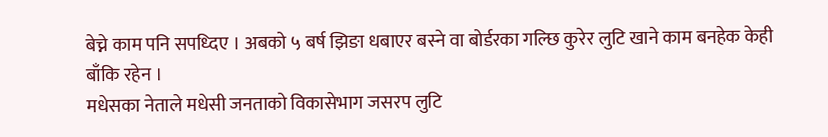बेच्ने काम पनि सपध्दिए । अबको ५ बर्ष झिङा धबाएर बस्ने वा बोर्डरका गल्छि कुरेर लुटि खाने काम बनहेक केही बाँकि रहेन ।
मधेसका नेताले मधेसी जनताको विकासेभाग जसरप लुटि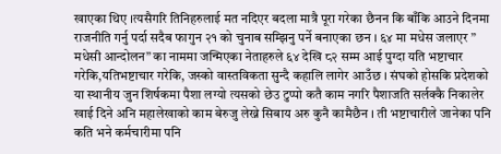खाएका थिए ।त्यसैगरि तिनिहरुलाई मत नदिएर बदला मात्रै पूरा गरेका छैनन कि बाँकि आउने दिनमा राजनीति गर्नु पर्दा सदैब फागुन २१ को चुनाब सम्झिनु पर्ने बनाएका छन । ६४ मा मधेस जलाएर ” मधेसी आन्दोलन” का नाममा जन्मिएका नेताहरुले ६४ देखि ८२ सम्म आई पुग्दा यति भष्टाचार गरेकि,यतिभष्टाचार गरेकि, जस्को वास्तविकता सुन्दै कहालि लागेर आउँछ । संघको होसकि प्रदेशको या स्थानीय जुन शिर्षकमा पैशा लग्यो त्यसको छेउ टुप्पो कतै काम नगरि पैशाजति सर्लक्कै निकालेर खाई दिने अनि महालेखाको काम बेरुजु लेख्ने सिबाय अरु कुनै कामैछैन । ती भष्टाचारीले जानेका पनि कति भने कर्मचारीमा पनि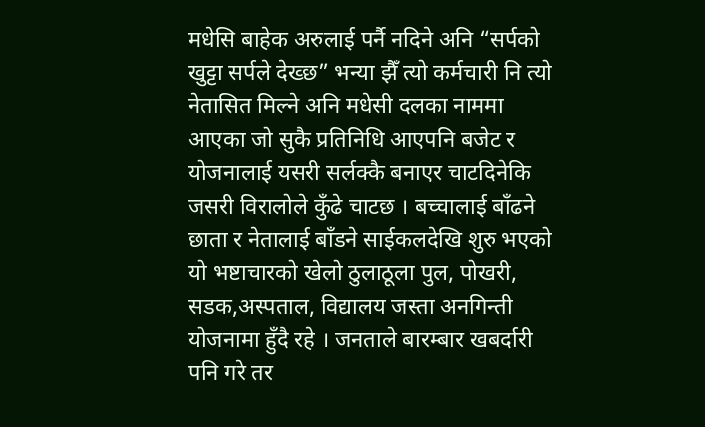मधेसि बाहेक अरुलाई पर्नै नदिने अनि “सर्पको खुट्टा सर्पले देख्छ” भन्या झैँ त्यो कर्मचारी नि त्यो नेतासित मिल्ने अनि मधेसी दलका नाममा आएका जो सुकै प्रतिनिधि आएपनि बजेट र योजनालाई यसरी सर्लक्कै बनाएर चाटदिनेकि जसरी विरालोले कुँढे चाटछ । बच्चालाई बाँढने छाता र नेतालाई बाँडने साईकलदेखि शुरु भएको यो भष्टाचारको खेलो ठुलाठूला पुल, पोखरी, सडक,अस्पताल, विद्यालय जस्ता अनगिन्ती योजनामा हुँदै रहे । जनताले बारम्बार खबर्दारी पनि गरे तर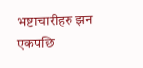भष्टाचारीहरु झन एकपछि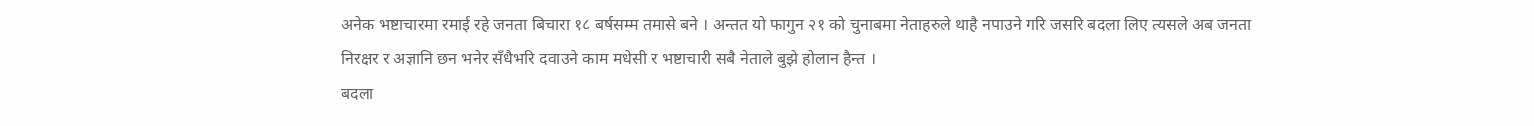अनेक भष्टाचारमा रमाई रहे जनता बिचारा १८ बर्षसम्म तमासे बने । अन्तत यो फागुन २१ को चुनाबमा नेताहरुले थाहै नपाउने गरि जसरि बदला लिए त्यसले अब जनता निरक्षर र अज्ञानि छन भनेर सँधैभरि दवाउने काम मधेसी र भष्टाचारी सबै नेताले बुझे होलान हैन्त ।
बदला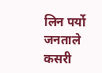लिन पर्यो जनताले कसरी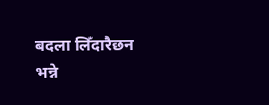बदला लिँदारैछन भन्ने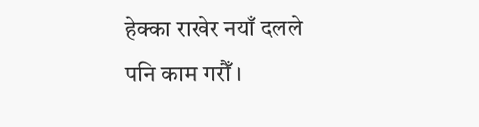हेक्का राखेर नयाँ दलले पनि काम गरौँ ।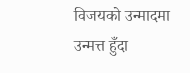विजयको उन्मादमा उन्मत्त हुँदा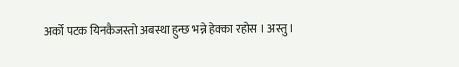अर्को पटक यिनकैजस्तो अबस्था हुन्छ भन्ने हेक्का रहोस । अस्तु ।